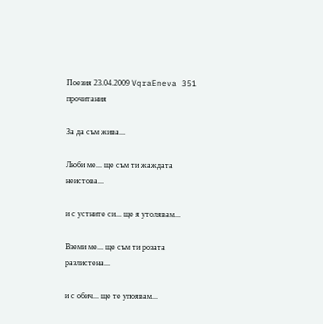Поезия 23.04.2009 VqraEneva 351 прочитания

За да съм жива...

Люби ме... ще съм ти жаждата неистова...

и с устните си... ще я утолявам...

Вземи ме... ще съм ти розата разлистена...

и с обич... ще те упоявам...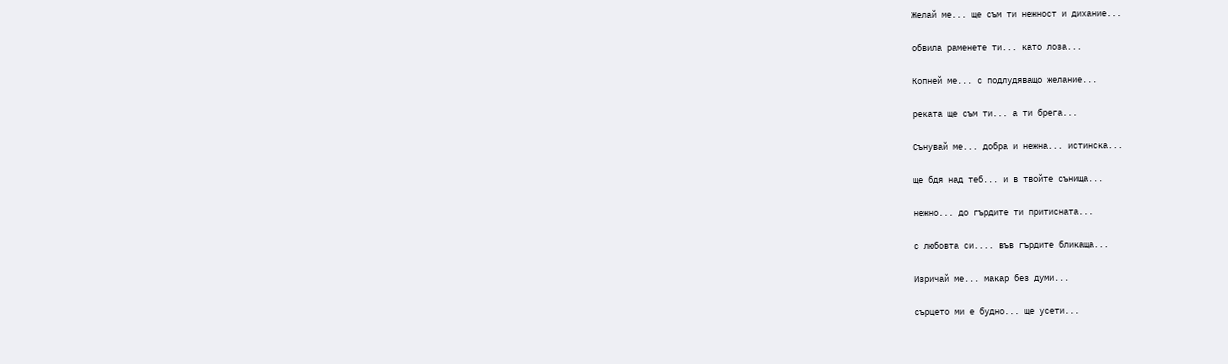Желай ме... ще съм ти нежност и дихание...

обвила раменете ти... като лоза...

Копней ме... с подлудяващо желание...

реката ще съм ти... а ти брега...

Сънувай ме... добра и нежна... истинска...

ще бдя над теб... и в твойте сънища...

нежно... до гърдите ти притисната...

с любовта си.... във гърдите бликаща...

Изричай ме... макар без думи...

сърцето ми е будно... ще усети...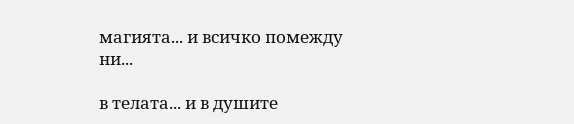магията... и всичко помежду ни...

в телата... и в душите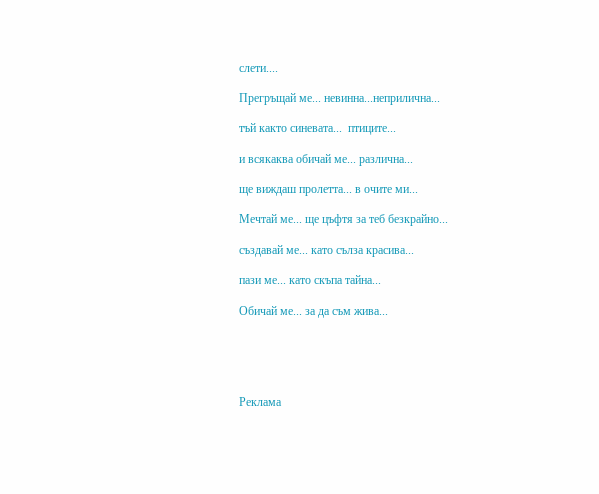слети....

Прегръщай ме... невинна...неприлична...

тъй както синевата...  птиците...

и всякаква обичай ме... различна...

ще виждаш пролетта... в очите ми...

Мечтай ме... ще цъфтя за теб безкрайно...

създавай ме... като сълза красива...

пази ме... като скъпа тайна...

Обичай ме... за да съм жива...





Реклама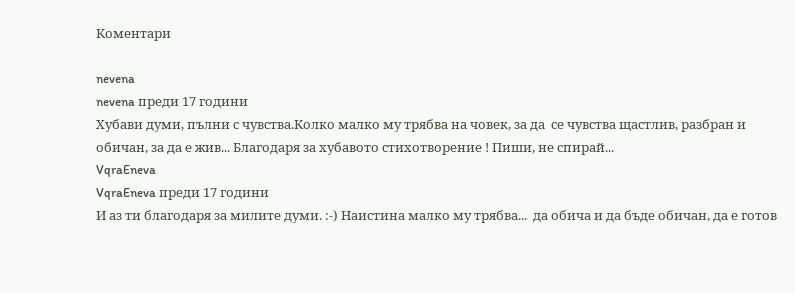Коментари

nevena
nevena преди 17 години
Хубави думи, пълни с чувства.Колко малко му трябва на човек, за да  се чувства щастлив, разбран и обичан, за да е жив... Благодаря за хубавото стихотворение ! Пиши, не спирай...
VqraEneva
VqraEneva преди 17 години
И аз ти благодаря за милите думи. :-) Наистина малко му трябва...  да обича и да бъде обичан, да е готов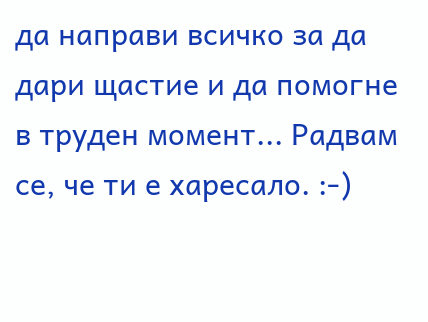да направи всичко за да дари щастие и да помогне в труден момент... Радвам се, че ти е харесало. :-)